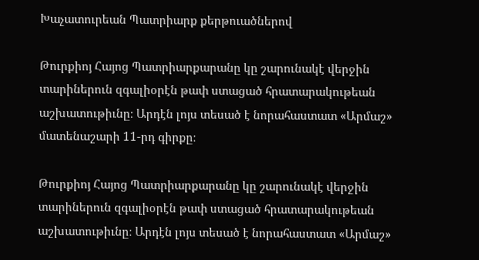Խաչատուրեան Պատրիարք քերթուածներով

Թուրքիոյ Հայոց Պատրիարքարանը կը շարունակէ վերջին տարիներուն զգալիօրէն թափ ստացած հրատարակութեան աշխատութիւնը։ Արդէն լոյս տեսած է նորահաստատ «Արմաշ» մատենաշարի 11-րդ գիրքը։

Թուրքիոյ Հայոց Պատրիարքարանը կը շարունակէ վերջին տարիներուն զգալիօրէն թափ ստացած հրատարակութեան աշխատութիւնը։ Արդէն լոյս տեսած է նորահաստատ «Արմաշ»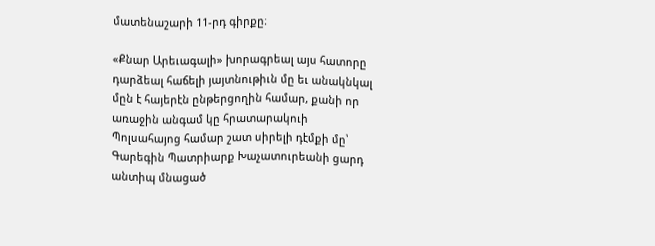մատենաշարի 11-րդ գիրքը։

«Քնար Արեւագալի» խորագրեալ այս հատորը դարձեալ հաճելի յայտնութիւն մը եւ անակնկալ մըն է հայերէն ընթերցողին համար, քանի որ առաջին անգամ կը հրատարակուի Պոլսահայոց համար շատ սիրելի դէմքի մը՝ Գարեգին Պատրիարք Խաչատուրեանի ցարդ անտիպ մնացած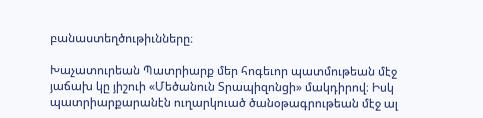բանաստեղծութիւնները։

Խաչատուրեան Պատրիարք մեր հոգեւոր պատմութեան մէջ յաճախ կը յիշուի «Մեծանուն Տրապիզոնցի» մակդիրով։ Իսկ պատրիարքարանէն ուղարկուած ծանօթագրութեան մէջ ալ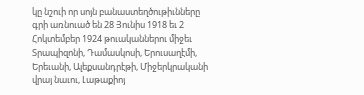կը նշուի որ սոյն բանաստեղծութիւնները գրի առնուած են 28 Յունիս 1918 եւ 2 Հոկտեմբեր 1924 թուականներու միջեւ Տրապիզոնի, Դամասկոսի, Երուսաղէմի, Երեւանի, Ալեքսանդրէթի, Միջերկրականի վրայ նաւու, Լաթաքիոյ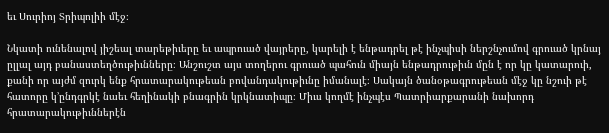եւ Սուրիոյ Տրիպոլիի մէջ։

Նկատի ունենալով յիշեալ տարեթիւերը եւ ապրուած վայրերը, կարելի է ենթադրել թէ ինչպիսի ներշնչումով գրուած կրնայ ըլլալ այդ բանաստեղծութիւնները։ Անշուշտ այս տողերու գրուած պահուն միայն ենթադրութիւն մըն է որ կը կատարուի, քանի որ այժմ զուրկ ենք հրատարակութեան բովանդակութիւնը իմանալէ։ Սակայն ծանօթագրութեան մէջ կը նշուի թէ հատորը կ՚ընդգրկէ նաեւ հեղինակի բնագրին կրկնատիպը։ Միւս կողմէ ինչպէս Պատրիարքարանի նախորդ հրատարակութիւններէն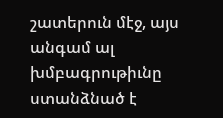շատերուն մէջ, այս անգամ ալ խմբագրութիւնը ստանձնած է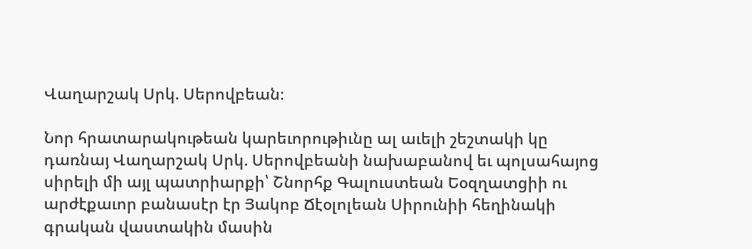Վաղարշակ Սրկ. Սերովբեան։

Նոր հրատարակութեան կարեւորութիւնը ալ աւելի շեշտակի կը դառնայ Վաղարշակ Սրկ. Սերովբեանի նախաբանով եւ պոլսահայոց սիրելի մի այլ պատրիարքի՝ Շնորհք Գալուստեան Եօզղատցիի ու արժէքաւոր բանասէր էր Յակոբ Ճէօլոլեան Սիրունիի հեղինակի գրական վաստակին մասին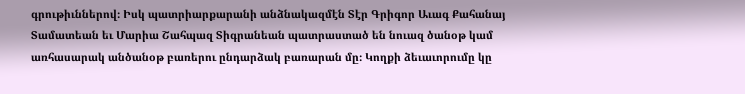գրութիւններով։ Իսկ պատրիարքարանի անձնակազմէն Տէր Գրիգոր Աւագ Քահանայ Տամատեան եւ Մարիա Շահպազ Տիգրանեան պատրաստած են նուազ ծանօթ կամ առհասարակ անծանօթ բառերու ընդարձակ բառարան մը։ Կողքի ձեւաւորումը կը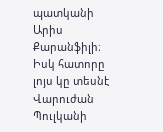պատկանի Արիս Քարանֆիլի։ Իսկ հատորը լոյս կը տեսնէ Վարուժան Պուլկանի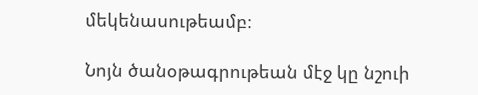մեկենասութեամբ։

Նոյն ծանօթագրութեան մէջ կը նշուի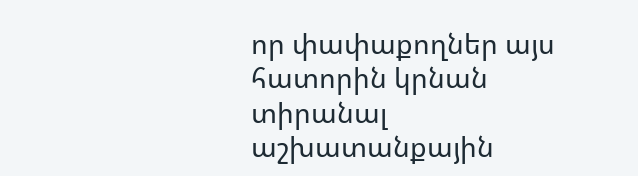որ փափաքողներ այս հատորին կրնան տիրանալ աշխատանքային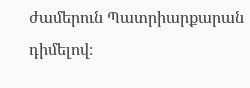ժամերուն Պատրիարքարան դիմելով։